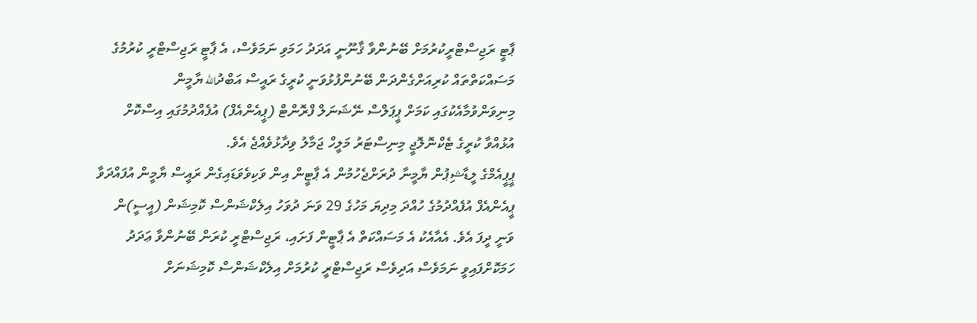ޕާޓީ ރަޖިސްޓްރީކުރުމަށް ބޭނުންވާ ޤާނޫނީ އަދަދު ހަމަވި ނަމަވެސް، އެ ޕާޓީ ރަޖިސްޓްރީ ކުރުމުގެ މަސައްކަތްތައް ކުރިއަށްގެންދަން ބޭނުންފުޅުވަނީ ކުރީގެ ރައީސް އަބްދުالله ޔާމީން މިނިވަންވުމާއެކުގައި ކަމަށް ޕީޕަލްސް ނޭޝަނަލް ފްރޮންޓް (ޕީއެންއެފް) އުފެއްދުމުގައި އިސްކޮށް އުޅުއްވާ ކުރީގެ ޓެކްނޮލޮޖީ މިނިސްޓަރު މަލީހް ޖަމާލު ވިދާޅުވެއްޖެ އެވެ.
ޕީޕީއެމްގެ ލީޑާޝިޕުން ޔާމީނާ ދުރަށްޖެހުމުން އެ ޕާޓީން އިން ވަކިވެވަޑައިގެން ރައީސް ޔާމީން އުފައްދަވާ ޕީއެންއެފް އުފެއްދުމުގެ ހުއްދަ މިދިޔަ މަހުގެ 29 ވަނަ ދުވަހު އިލެކްޝަންސް ކޮމިޝަން (އީސީ)ން ވަނީ ދީފަ އެވެ. އެއާއެކު އެ މަސައްކަތް އެ ޕާޓީން ފަށައި، ރަޖިސްޓްރީ ކުރަން ބޭނުންވާ ޢަދަދު ހަމަކޮށްފައިވީ ނަމަވެސް އަދިވެސް ރަޖިސްޓްރީ ކުރުމަށް އިލެކްޝަންސް ކޮމިޝަނަށް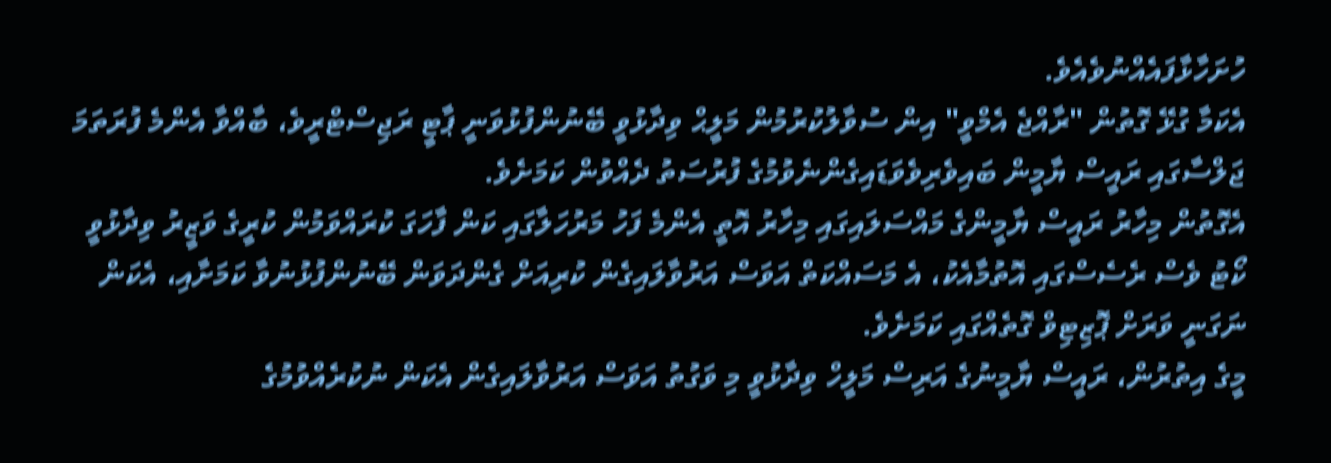ހުށަހާޅާފައެއްނުވެއެވެ.
އެކަމާ ގުޅޭ ގޮތުން "ރާއްޖެ އެމްވީ" އިން ސުވާލުކުރުމުން މަލީޙް ވިދާޅުވީ ބޭނުންފުޅުވަނީ ޕާޓީ ރަޖިސްޓްރީވެ، ބާއްވާ އެންމެ ފުރަތަމަ ޖަލްސާގައި ރައީސް ޔާމީން ބައިވެރިވެވަޑައިގެންނެވުމުގެ ފުރުސަތު ދެއްވުން ކަމަށެވެ.
އެގޮތުން މިހާރު ރައީސް ޔާމީންގެ މައްސަލައިގައި މިހާރު އޮތީ އެންމެ ފަހު މަރުހަލާގައި ކަން ފާހަގަ ކުރައްވަމުން ކުރީގެ ވަޒީރު ވިދާޅުވީ ކޯޓު ވެސް ރެސެސްގައި އޮތުމާއެކު، އެ މަސައްކަތް އަވަސް އަރުވާލައިގެން ކުރިއަށް ގެންދަވަން ބޭނުންފުޅުނުވާ ކަމަށާއި، އެކަން ނަގަނީ ވަރަށް ޕޮޒިޓިވް ގޮތެއްގައި ކަމަށެވެ.
މީގެ އިތުރުން، ރައީސް ޔާމީނުގެ އަރިސް މަލީހް ވިދާޅުވީ މި ވަގުތު އަވަސް އަރުވާލައިގެން އެކަން ނުކުރެއްވުމުގެ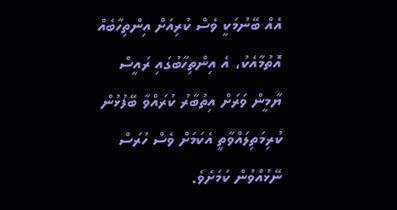އެއް ބޭނުމަކީ ވެސް ކުރިއަށް އިންތިހާބެއް އޮތުމާއެކު، އެ އިންތިހާބުގައި ރައީސް ޔާމީން ވަރަށް އިތުބާރު ކުރައްވާ ބޭފުޅުން ކުރިމަތިލައްވާތީ އެކަމަށް ވެސް ހުރަސް ނޭޅުއްވުން ކަމަށެވެ.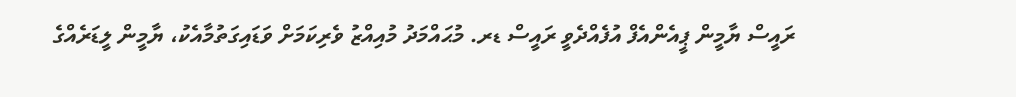ރައީސް ޔާމީން ޕީއެންއެފް އުފެއްދެވީ ރައީސް ޑރ. މުޙައްމަދު މުއިއްޒު ވެރިކަމަށް ވަޑައިގަތުމާއެކު، ޔާމީން ލީޑަރެއްގެ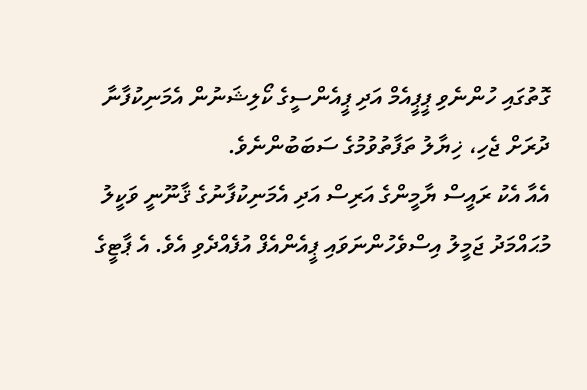ގޮތުގައި ހުންނެވި ޕީޕީއެމް އަދި ޕީއެންސީގެ ކޯލިޝަނުން އެމަނިކުފާނާ ދުރަށް ޖެހި، ޚިޔާލު ތަފާތުވުމުގެ ސަބަބުންނެވެ.
އެއާ އެކު ރައީސް ޔާމީންގެ އަރިސް އަދި އެމަނިކުފާނުގެ ޤާނޫނީ ވަކީލު މުޙައްމަދު ޖަމީލު އިސްވެހުންނަވައި ޕީއެންއެފް އުފެއްދެވި އެވެ. އެ ޕާޓީގެ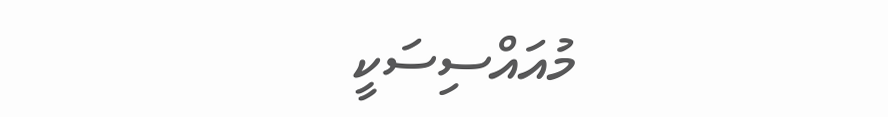މުއައްސިސަކީ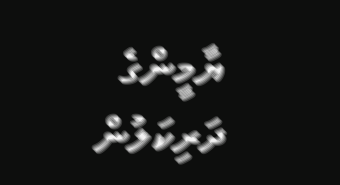ޔާމީންގެ ދަރިކަލުން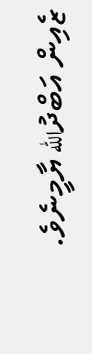ޒެއިން އަބްދުالله ޔާމީނެވެ.